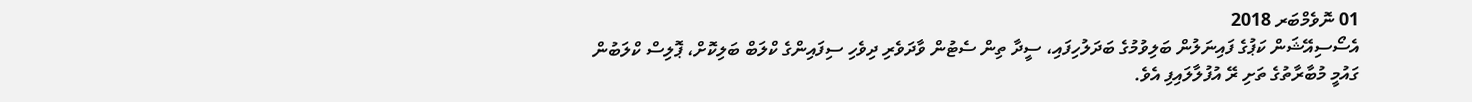01 ނޮވެމްބަރ 2018
އެސޯސިއޭޝަން ކަޕުގެ ފައިނަލުން ބަލިވުމުގެ ބަދަލުހިފައި، ސީދާ ތިން ސެޓުން ވާދަވެރި ދިވެހި ސިފައިންގެ ކްލަބް ބަލިކޮށް، ޕޮލިސް ކްލަބުން ގައުމީ މުބާރާތުގެ ތަށި ރޭ އުފުލާލައިފި އެވެ.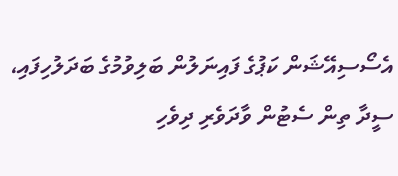އެސޯސިއޭޝަން ކަޕުގެ ފައިނަލުން ބަލިވުމުގެ ބަދަލުހިފައި، ސީދާ ތިން ސެޓުން ވާދަވެރި ދިވެހި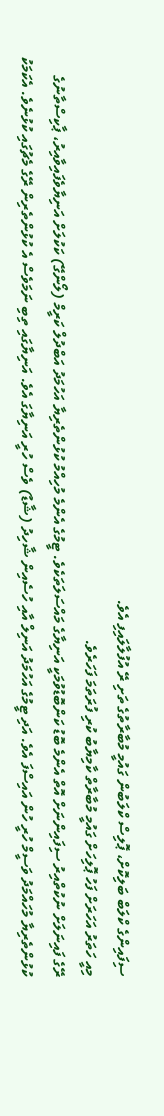ސިފައިންގެ ކްލަބް ބަލިކޮށް، ޕޮލިސް ކްލަބުން ގައުމީ މުބާރާތުގެ ތަށި ރޭ އުފުލާލައިފި އެވެ.
މިއީ ހަތަރު އަހަރަށް ފަހު ޕޮލިހަށް ގައުމީ މުބާރާތް ކާމިޔާބު ކުރި ފުރަތަމަ ފަހަރެވެ.
ރޭގެ ފައިނަލަށް ނުކުތްއިރު ސިފައިންނަށް އޮތް އެންމެ ބޮޑު ކަންބޮޑުވުމަކީ އަނިޔާގެ މައްސަލަތަކެވެ. ޓީމުގެ އެންމެ މުހިއްމު ކުޅުންތެރިޔާ އަހުމަދު އަބްދުލް ކަރީމް (ލޯންގޭ) ކަކުލަށް އަނިޔާވެފައިވާއިރު، ޕާކިސްތާނުގެ ކުޅުންތެރިޔާ މުހައްމަދު ވަސީމް ހުރީ ހުން އައިސްފަ އެވެ. އަދި ޓީމުގެ އަހުމަދު އަނިލް އާއި ހުސެއިން ޝާހިދު (ޝާޑު) ވެސް ހުރީ އަނިޔާގަ އެވެ. އަނިޔާގައި ތިބި ނަމަވެސް އެ ކުޅުންތެރިން ރޭގެ މެޗުގައި ކުޅުނެވެ. އެކަމަކު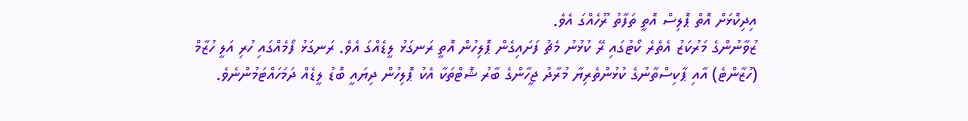އިދިކޮޅަށް އޮތް ޕޮލިސް އޮތީ ތަފާތު ރޫހެއްގަ އެވެ.
ޒުވާނުންގެ މަރުކަޒު އެތެރެ ކޯޓުގައި ރޭ ކުޅުނު މެޗު ފަށައިގެން ޕޮލިހުން އޮތީ ރަނގަޅު ލީޑެއްގަ އެވެ. ރަނގަޅު ފޯމެއްގައި ހުރި އަލީ ހުޒާމް (ހުޒާންޓެ) އާއި ޕާކިސްތާނުގެ ކުޅުންތެރިޔާ މުރާދު ޖީހާންގެ ބާރު ޝޮޓްތަކާ އެކު ޕޮލިހުން ދިޔައީ ބޮޑު ލީޑެއް ދަމަހައްޓަމުންނެވެ.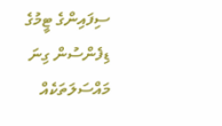ސިފައިންގެ ޓީމުގެ ޑިފެންސުން ގިނަ މައްސަލަތަކެއް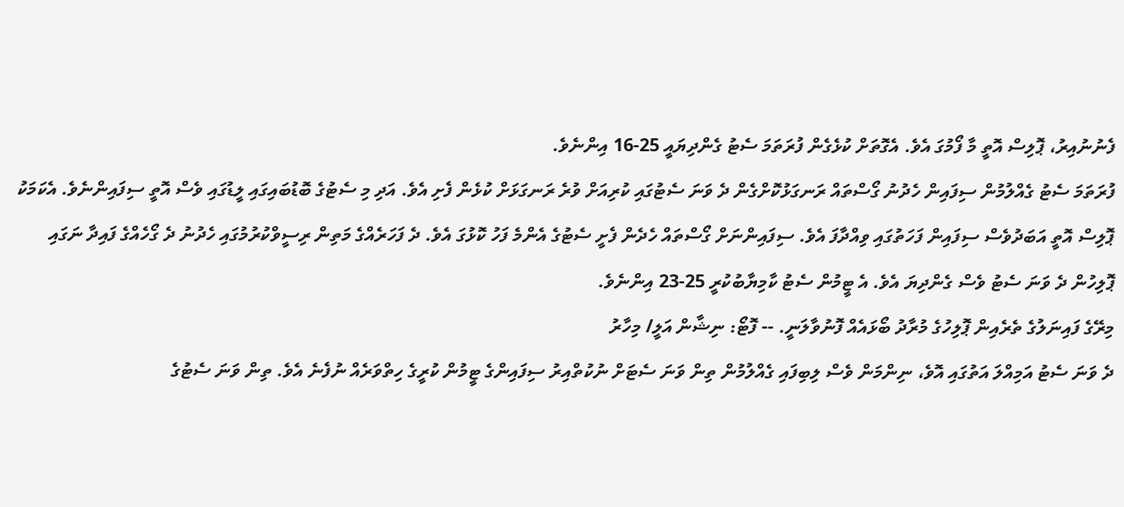ފެނުނުއިރު، ޕޮލިސް އޮތީ މާ ފޯމުގަ އެވެ. އެގޮތަށް ކުޅެގެން ފުރަތަމަ ސެޓު ގެންދިޔައީ 25-16 އިންނެވެ.
ފުރަތަމަ ސެޓު ގެއްލުމުން ސިފައިން ހެދުނު ގޯސްތައް ރަނގަޅުކޮށްގެން ދެ ވަނަ ސެޓުގައި ކުރިއަށް ވުރެ ރަނގަޅަށް ކުޅެން ފެށި އެވެ. އަދި މި ސެޓުގެ ބޮޑުބައިގައި ލީޑުގައި ވެސް އޮތީ ސިފައިންނެވެ. އެކަމަކު ޕޮލިސް އޮތީ އަބަދުވެސް ސިފައިން ފަހަތުގައި ވިއްދާފަ އެވެ. ސިފައިންނަށް ގޯސްތައް ހެދެން ފެށީ ސެޓުގެ އެންމެ ފަހު ކޮޅުގަ އެވެ. ދެ ފަހަރެއްގެ މަތިން ރިސީވްކުރުމުގައި ހެދުނު ދެ ގޯހެއްގެ ފައިދާ ނަގައި ޕޮލިހުން ދެ ވަނަ ސެޓު ވެސް ގެންދިޔަ އެވެ. އެ ޓީމުން ސެޓު ކާމިޔާބުކުރީ 25-23 އިންނެވެ.
މިރޭގެ ފައިނަލުގެ ތެރެއިން ޕޮލިހުގެ މުރާދު ބޯޅައެއް ފޮނުވާލަނީ. -- ފޮޓޯ: ނިޝާން އަލީ/ މިހާރު
ދެ ވަނަ ސެޓު އަމިއްލަ އަތުގައި އޮވެ، ނިންމަން ވެސް ލިބިފައި ގެއްލުމުން ތިން ވަނަ ސެޓަށް ނުކުތްއިރު ސިފައިންގެ ޓީމުން ކުރީގެ ހިތްވަރެއް ނުފެނެ އެވެ. ތިން ވަނަ ސެޓުގެ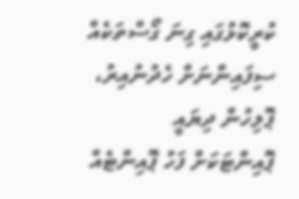ކުރީކޮޅުގައި ގިނަ ގޯސްތަކެއް ސިފައިންނަށް ހެދުނުއިރު، ޕޮލިހުން ދިޔައީ ޕޮއިންޓަކަށް ފަހު ޕޮއިންޓެއް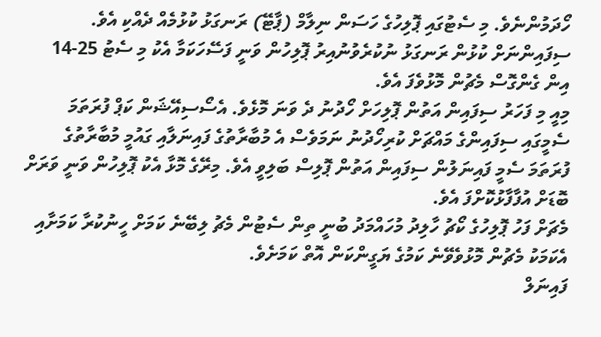ހޯދަމުންނެވެ. މި ސެޓުގައި ޕޮލިހުގެ ހަސަން ނިލާމް (ޕާޓޭ) ރަނގަޅު ކުޅުމެއް ދެއްކި އެވެ. ސިފައިންނަށް ކުޅުން ރަނގަޅު ނުކުރެވުނުއިރު ޕޮލިހުން ވަނީ ފަސޭހަކަމާ އެކު މި ސެޓު 25-14 އިން ގެންގޮސް މެޗުން މޮޅުވެފަ އެވެ.
މިއީ މި ފަހަރު ސިފައިން އަތުން ޕޮލިހަށް ހޯދުނު ދެ ވަނަ މޮޅެވެ. އެސޯސިއޭޝަން ކަޕް ފުރަތަމަ ސެމީގައި ސިފައިންގެ މައްޗަށް ކުރިހޯދުނު ނަމަވެސް އެ މުބާރާތުގެ ފައިނަލާއި ގައުމީ މުބާރާތުގެ ފުރަތަމަ ސެމީ ފައިނަލުން ސިފައިން އަތުން ޕޮލިސް ބަލިވީ އެވެ. މިރޭގެ މޮޅާ އެކު ޕޮލިހުން ވަނީ ވަރަށް ބޮޑަށް އުފާފާޅުކޮށްފަ އެވެ.
މެޗަށް ފަހު ޕޮލިހުގެ ކޯޗު ހާލިދު މުހައްމަދު ބުނީ ތިން ސެޓުން މެޗު ލިބޭނެ ކަމަށް ހީނުކުރާ ކަމަށާއި އެކަމަކު މެޗުން މޮޅުވެވޭނެ ކަމުގެ ޔަގީންކަން އޮތް ކަމަށެވެ.
ފައިނަލް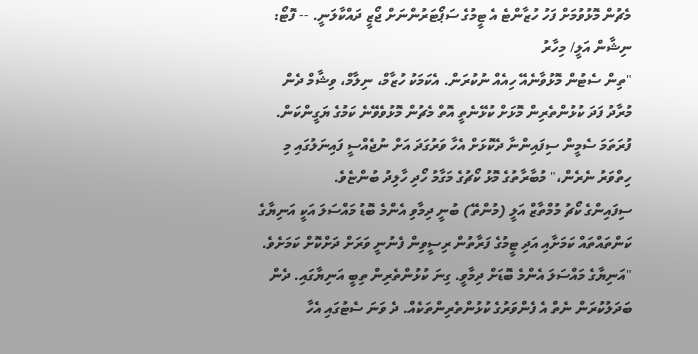މެޗުން މޮޅުވުމަށް ފަހު ހުޒާންޓެ އެ ޓީމުގެ ސަޕޯޓަރުންނަށް ޖޯޒީ ދައްކާލަނީ. -- ފޮޓޯ: ނިޝާން އަލީ/ މިހާރު
"ތިން ސެޓުން މޮޅުވާނެއޭ ހިއެއް ނުކުރަން. އެކަމަކު ހުޒާމް، ނިލާމް، ވިޝާމް ދެން މުރާދު ފަދަ ކުޅުންތެރިން މޮޅަށް ކުޅޭނެތީ އޮތް މެޗުން މޮޅުވެވޭނެ ކަމުގެ ޔަގީންކަން. ފުރަތަމަ ސެމީން ސިފައިންނާ ދެކޮޅަށް އެހާ ވަރުގަދަ އަށް ނުޖެއްސީ ފައިނަލުގައި މި ހިތްވަރު ނެރެން،" މުބާރާތުގެ މޮޅު ކޯޗުގެ މަގާމު ހޯދި ހާލިދު ބުންޏެވެ.
ސިފައިންގެ ކޯޗު މުމްތާޒް އަލީ (މުންތޭ) ބުނީ ދިމާވި އެންމެ ބޮޑު މައްސަލަ އަކީ އަނިޔާގެ ކަންތައްތައް ކަމަށާއި އަދި ޓީމުގެ ފަރާތުން ރިސީވިން ފެނުނީ ވަރަށް ދަށްކޮށް ކަމަށެވެ.
"އަނިޔާގެ މައްސަލަ އެންމެ ބޮޑަށް ދިމާވީ. ގިނަ ކުޅުންތެރިން ތިބީ އަނިޔާގައި. ދެން ބަދަލުކުރަން ނެތް އެ ފެންވަރުގެ ކުޅުންތެރިންތަކެއް. ދެ ވަނަ ސެޓުގައި އެހާ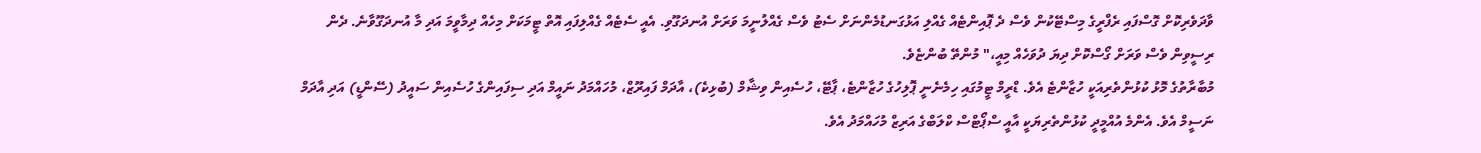ވާދަވެރިކޮށް ގޮސްފައި ރެފްރީގެ މިސްޓޭކުން ވެސް ދެ ޕޮއިންޓެއް ގެއްލި އަޅުގަނޑުމެންނަށް ސެޓު ވެސް ގެއްލުނީމަ ވަރަށް އުނދަގޫވި. އެއީ ސެޓެއް ގެއްލިފައި އޮތް ޓީމަކަށް މިހެއް ދިމާވީމަ އަދި މާ އުނދަގޫވާނެ. ދެން ރިސީވިން ވެސް ވަރަށް ގޯސްކޮށް ދިޔަ ދުވަހެއް މިއީ،" މުންތޭ ބުންޏެވެ.
މުބާރާތުގެ މޮޅު ކުޅުންތެރިއަކީ ހުޒާންޓެ އެވެ. ޑްރީމް ޓީމުގައި ހިމެނެނީ ޕޮލިހުގެ ހުޒާންޓެ، ޕާޓޭ، ހުސެއިން ވިޝާމް (ބުޅިކެ)، އާދަމް ފައިރޫޒް، މުހައްމަދު ނައީމް އަދި ސިފައިންގެ ހުސެއިން ސައީދު (ސޭންޑީ) އަދި އާދަމް ނަސީމް އެވެ. އެންމެ އުއްމީދީ ކުޅުންތެރިޔަކީ އާއީ ސްޕޯޓްސް ކްލަބްގެ އަރިޒް މުހައްމަދު އެވެ.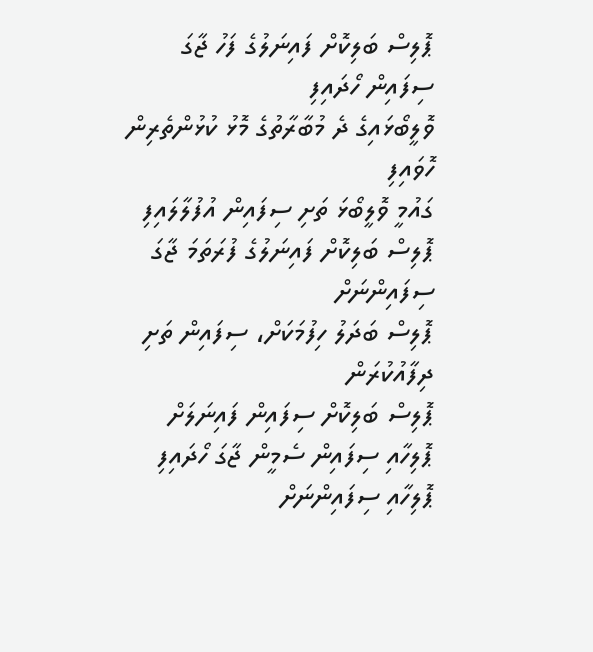ޕޮލިސް ބަލިކޮށް ފައިނަލުގެ ފަހު ޖާގަ ސިފައިން ހޯދައިފި
ވޮލީބޯޅައިގެ ދެ މުބާރާތުގެ މޮޅު ކުޅުންތެރިން ހޮވައިފި
ގައުމީ ވޮލީބޯޅަ ތަށި ސިފައިން އުފުލާލައިފި
ޕޮލިސް ބަލިކޮށް ފައިނަލުގެ ފުރަތަމަ ޖާގަ ސިފައިންނަށް
ޕޮލިސް ބަދަލު ހިފުމަކަށް، ސިފައިން ތަށި ދިފާއުކުރަން
ޕޮލިސް ބަލިކޮށް ސިފައިން ފައިނަލަށް
ޕޮލިހާއި ސިފައިން ސެމީން ޖާގަ ހޯދައިފި
ޕޮލިހާއި ސިފައިންނަށް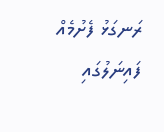ރަނގަޅު ފެށުމެއް
ފައިނަލުގައި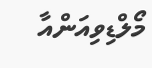މޯލްޑިވިއަންއާ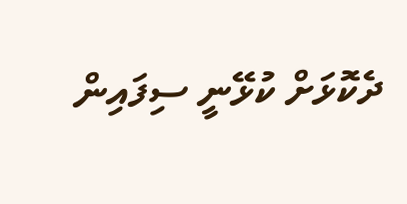ދެކޮޅަށް ކުޅޭނީ ސިފައިން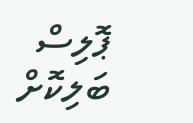ޕޮލިސް ބަލިކޮށް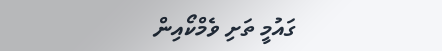ގައުމީ ތަށި ވެމްކޯއިން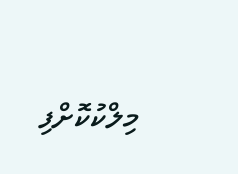މިލްކުކޮށްފި